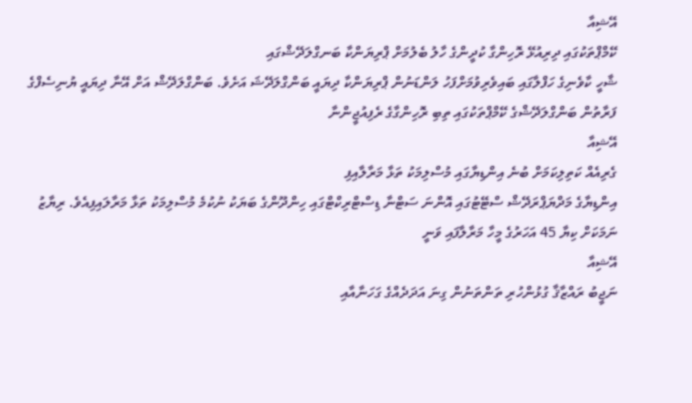އޭޝިއާ
ކޭމްޕްތަކުގައި ދިރިއުޅޭ ރޮހިންގާ ކުދީންގެ ހާލު ބެލުމަށް ޕްރިޔަންކާ ބަނގްލަދޭޝްގައި
ޝާހީ ކާވެނިގެ ހަފްލާގައި ބައިވެރިވުމަށްފަހު ލަންޑަނުން ޕްރިޔަންކާ ދިޔައީ ބަންގްލަދޭޝަ އަށެވެ. ބަންގްލަދޭޝް އަށް އޭނާ ދިޔައީ ޔުނިސެފްގެ ފަރާތުން ބަންގްލަދޭޝްގެ ކޭމްޕްތަކުގައި ތިބި ރޮހިންގާގެ ރެފިއުޖީންނާ
އޭޝިއާ
ގެރިއެއް ކަތިލިކަމަށް ބުނެ އިންޑިޔާގައި މުސްލިމަކު ތަޅާ މަރާލާއިފި
އިންޑިޔާގެ މަދްޔަޕްރަދޭޝް ސްޓޭޓުގައި އޮންނަ ސަޓްނާ ޑިސްޓްރިކްޓްގައި ހިންދޫންގެ ބަޔަކު ނުކުމެ މުސްލިމަކު ތަޅާ މަރާލައިފިއެވެ. ރިޔާޒު ނަމަކަށް ކިޔާ 45 އަހަރުގެ މީހާ މަރާލާފައި ވަނީ
އޭޝިއާ
ނަޖީބު ރައްޒާޤާ ގުޅުންހުރި ތަންތަނުން ގިނަ އަދަދެއްގެ ގަހަނާއާއި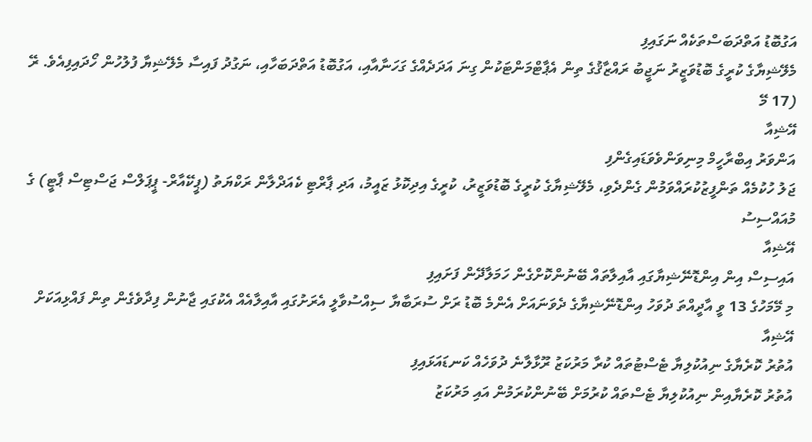އަގުބޮޑު އަތްދަބަސްތަކެއް ނަގައިފި
މެލޭޝިޔާގެ ކުރީގެ ބޮޑުވަޒީރު ނަޖީބު ރައްޒާޤުގެ ތިން އެޕާޓްމަންޓަކުން ގިނަ އަދަދެއްގެ ގަހަނާއާއި، އަގުބޮޑު އަތްދަބަހާއި، ނަގުދު ފައިސާ މެލޭޝިޔާ ފުލުހުން ހޯދައިފިއެވެ. ރޭ (17 މޭ
އޭޝިއާ
އަންވަރު އިބްރާހީމް މިނިވަންވެވަޑައިގެންފި
ޖަލު ހުކުމެއް ތަންފީޒުކުރައްވަމުން ގެންދެވި، މެލޭޝިޔާގެ ކުރީގެ ބޮޑުވަޒީރު، ކުރީގެ އިދިކޮޅު ޒައީމު، އަދި ޕާރްޓި ކެއަދްލާން ރަކްޔަތު (ޕީކޭއާރް- ޕީޕަލްސް ޖަސްޓިސް ޕާޓީ) ގެ މުއައްސިސު
އޭޝިއާ
އައިސިސް އިން އިންޑޮނޭޝިޔާގައި އާއިލާތައް ބޭނުންކޮށްގެން ހަމަލާދޭން ފަށައިފި
މި މޭމަހުގެ 13 ވީ އާދީއްތަ ދުވަހު އިންޑޮނޭޝިޔާގެ ދެވަނައަށް އެންމެ ބޮޑު ރަށް ސުރަބާޔާ ސިއްސުވާލީ އެރަށުގައި އާއިލާއެއް އެކުގައި ޖާނުން ފިދާވެގެން ތިން ފައްޅިއަކަށް
އޭޝިއާ
އުތުރު ކޮރެޔާގެ ނިއުކުލިޔާ ޓެސްޓުތައް ކުރާ މަރުކަޒު ރޫޅާލާނެ ދުވަހެއް ކަނޑައަޅައިފި
އުތުރު ކޮރެޔާއިން ނިއުކުލިޔާ ޓެސްތައް ކުރުމަށް ބޭނުންކުރަމުން އައި މަރުކަޒު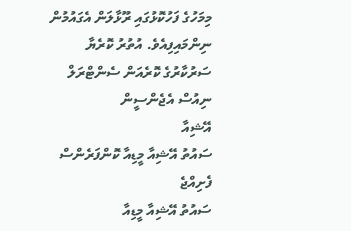މިމަހުގެ ފަހުކޮޅުގައި ރޫޅާލަން އެގައުމުން ނިންމައިފިއެވެ. އުތުރު ކޮރެޔާ ސަރުކާރުގެ ކޮރެއަން ސެންޓްރަލް ނިއުސް އެޖެންސީން
އޭޝިއާ
ސައުތު އޭޝިއާ މީޑިއާ ކޮންފަރެންސް ފެށިއްޖެ
ސައުތު އޭޝިއާ މީޑިއާ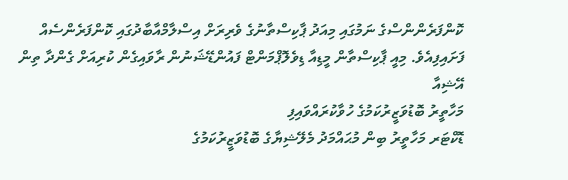ކޮންފަރެންންސްގެ ނަމުގައި މިއަދު ޕާކިސްތާނުގެ ވެރިރަށް އިސްލާމްއާބާދުގައި ކޮންފަރެންސެއް ފަށައިފިއެވެ. މިއީ ޕާކިސްތާން މީޑިއާ ޑިވެލޮޕްމަންޓް ފައުންޑޭޝަނުން ރާވައިގެން ކުރިއަށް ގެންދާ ތިން
އޭޝިއާ
މަހާތީރު ބޮޑުވަޒީރުކަމުގެ ހުވާކުރައްވައިފި
ޑޮކްޓަރ މަހާތީރު ބިން މުޙައްމަދު މެލޭޝިޔާގެ ބޮޑުވަޒީރުކަމުގެ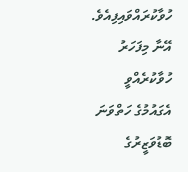ހުވާކުރައްވައިފިއެވެ. އޭނާ މިފަހަރު ހުވާކުރެއްވީ އެގައުމުގެ ހަތްވަނަ ބޮޑުވަޒީރުގެ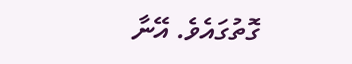ގޮތުގައެވެ. އޭނާ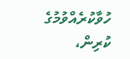ހުވާކުރެއްވުމުގެ ކުރިން،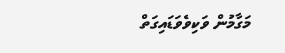މަގާމުން ވަކިވެވަޑައިގަތް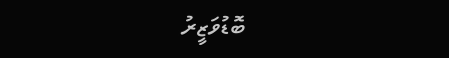ބޮޑުވަޒީރު